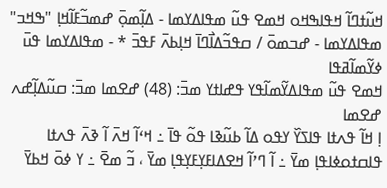ߞߎ߬ߙߣߊ߬ ߞߟߊߒߞߋ ߞߘߐ ߟߎ߬ ߘߟߊߡߌߘߊ - ߡߊ߲߬ߘߋ߲߫ ߝߘߏ߬ߓߊ߬ߞߊ߲ "ߒߞߏ" ߘߟߊߡߌߘߊ - ߝߏߘߋ߫ / ߛߟߏ߬ߡߊ߯ߣߊ߫ ߞߊ߲ߕߍ߫ ߓߟߏ߫ * - ߘߟߊߡߌߘߊ ߟߎ߫ ߦߌ߬ߘߊ߬ߥߟߊ
ߞߘߐ ߟߎ߬ ߘߟߊߡߌ߬ߘߊ߬ߟߌ ߟߝߊߙߌ ߘߏ߫: (48) ߝߐߘߊ ߘߏ߫: ߛߎ߬ߡߊ߲߬ߝߍ ߝߐߘߊ
ߊ߲ ߞߊ߬ ߟߍߙߊ ߟߊߖߌ߰ ߌߟߋ ߡߊ߬ ߕߎ߬ߢߊ ߟߋ߬ ߟߊ߫ ߸ ߞߵߊ߬ ߞߍ߫ ߊ߬ ߢߍ߫ ߟߍߙߊ ߟߊߛߙߋߦߊߟߊ߲ ߘߌ߫ ߸ ߊ߬ ߣߴߊ߬ ߞߐߡߊߓߌ߲ߓߌ߲ߟߊ߲ ߘߌ߫ ، ߏ߬ ߘߐ߫ ߸ ߌ ߦߋ߫ ߞߕߌ߫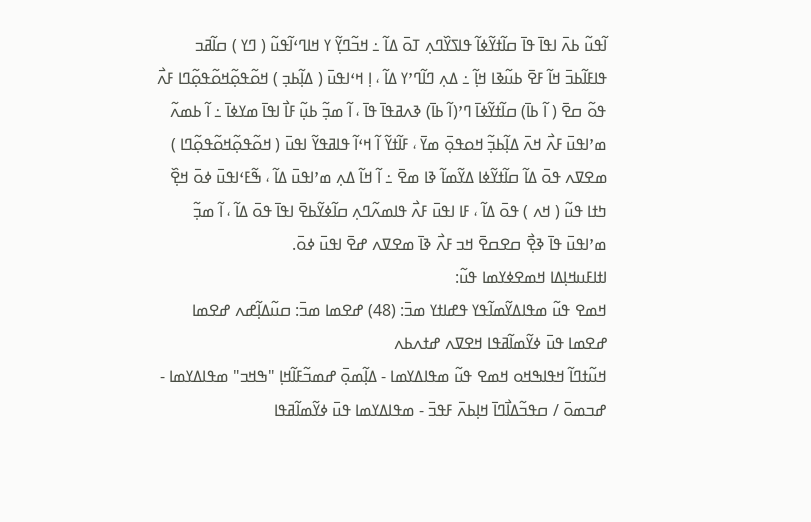ߊ߬ߟߎ߬ ߕߍ߫ ߊߟߊ߫ ߟߊ߫ ߛߊ߬ߙߌ߬ߦߊ߬ ߟߊߖߌ߰ߣߍ߲ ߠߋ߫ ߡߊ߬ ߸ ߞߏ߬ߣߌ߲߬ ߌ ߞߊߣߵߊ߬ߟߎ߬ ( ߣߌ ) ߛߊ߬ߥߏ ߟߊߓߊ߬ߕߏ߫ ߞߊ߬ ߓߐ߫ ߕߎ߬ߢߊ ߞߊ߲߬ ߸ ߡߍ߲ ߣߊ߬ߣߴߌ ߡߊ߬ ، ߊ߲ ߞߵߊߟߎ߫ ( ߡߊ߲߬ߕߏ߲ ) ߞߋ߬ߟߋ߲߬ߞߋ߬ߟߋ߲߬ߣߊ ߓߍ߯ ߟߋ߬ ߛߐ߫ ( ߊ߬ ߕߊ߫) ߛߊ߬ߙߌ߬ߦߊ߫ ߣߴ(ߊ߬ ߕߊ߫) ߢߍߥߟߊ߫ ߟߊ߫ ، ߊ߬ ߘߏ߲߬ ߕߎ߲߬ ߓߊ߯ ߊߟߊ߫ ߘߌߦߊ߫ ߸ ߊ߬ ߕߘߍ߬ ߘߴߊߟߎ߫ ߓߍ߯ ߞߍ߫ ߡߊ߲߬ߕߏ߲߬ ߞߋߟߋ߲߫ ߘߌ߫ ، ߓߊ߬ߙߌ߬ ߊ߬ ߞߵߊ߬ ߟߊߥߟߌ߬ ߊߟߎ߫ ( ߞߋ߬ߟߋ߲߬ߞߋ߬ߟߋ߲߬ߣߊ ) ߘߐߜߍ ߟߋ߫ ߡߊ߬ ߛߊ߬ߙߌ߬ߦߊ ߡߌ߬ߘߊ߬ ߢߊ ߘߐ߫ ߸ ߊ߬ ߞߊ߬ ߡߍ߲ ߘߴߊߟߎ߫ ߡߊ߬ ، ߒ߬ߓߵߊߟߎ߫ ߦߋ߫ ߞߐ߲߰ ߤߙߊ ߟߎ߬ ( ߞߍ ) ߟߋ߫ ߡߊ߬ ، ߓߊ ߊߟߎ߫ ߓߍ߯ ߟߊߘߍ߬ߣߍ߲ ߛߊ߬ߦߌ߬ߕߐ߫ ߊߟߊ߫ ߟߋ߫ ߡߊ߬ ، ߊ߬ ߘߏ߲߬ ߘߴߊߟߎ߫ ߟߊ߫ ߢߐ߲߯ ߛߐߛߐ߫ ߞߏ ߓߍ߯ ߢߊ߫ ߘߐߜߍ ߝߐ߫ ߊߟߎ߫ ߦߋ߫.
ߊߙߊߓߎߞߊ߲ߡߊ ߞߘߐߦߌߘߊ ߟߎ߬:
ߞߘߐ ߟߎ߬ ߘߟߊߡߌ߬ߘߊ߬ߟߌ ߟߝߊߙߌ ߘߏ߫: (48) ߝߐߘߊ ߘߏ߫: ߛߎ߬ߡߊ߲߬ߝߍ ߝߐߘߊ
ߝߐߘߊ ߟߎ߫ ߦߌ߬ߘߊ߬ߥߟߊ ߞߐߜߍ ߝߙߍߕߍ
ߞߎ߬ߙߣߊ߬ ߞߟߊߒߞߋ ߞߘߐ ߟߎ߬ ߘߟߊߡߌߘߊ - ߡߊ߲߬ߘߋ߲߫ ߝߘߏ߬ߓߊ߬ߞߊ߲ "ߒߞߏ" ߘߟߊߡߌߘߊ - ߝߏߘߋ߫ / ߛߟߏ߬ߡߊ߯ߣߊ߫ ߞߊ߲ߕߍ߫ ߓߟߏ߫ - ߘߟߊߡߌߘߊ ߟߎ߫ ߦߌ߬ߘߊ߬ߥߟߊ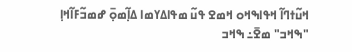ߞߎ߬ߙߣߊ߬ ߞߟߊߒߞߋ ߞߘߐ ߟߎ߬ ߘߟߊߡߌߘߊ ߡߊ߲߬ߘߋ߲߫ ߝߘߏ߬ߓߊ߬ߞߊ߲ "ߒߞߏ" ߘߐ߫߸ ߒߞߏ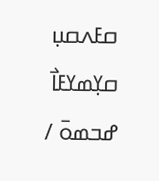ߛߓߍߛߎ߲ ߛߌ߲ߘߌߓߊ߯ ߝߏߘߋ߫ /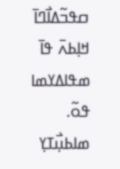ߛߟߏ߬ߡߊ߯ߣߊ߫ ߞߊ߲ߕߍ߫ ߟߊ߫ ߘߟߊߡߌߘߊ ߟߋ߬.
ߘߊߕߎ߲߯ߠߌ߲